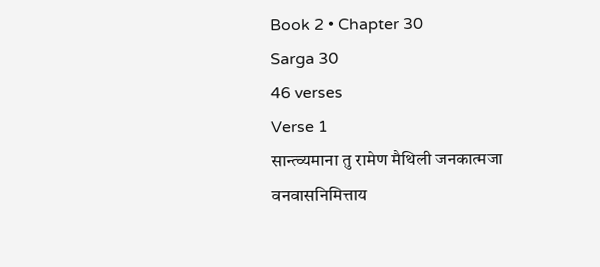Book 2 • Chapter 30
Sarga 30
46 verses
Verse 1
सान्त्व्यमाना तु रामेण मैथिली जनकात्मजा वनवासनिमित्ताय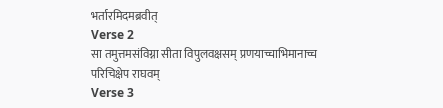भर्तारमिदमब्रवीत्
Verse 2
सा तमुत्तमसंविग्ना सीता विपुलवक्षसम् प्रणयाच्चाभिमानाच्च परिचिक्षेप राघवम्
Verse 3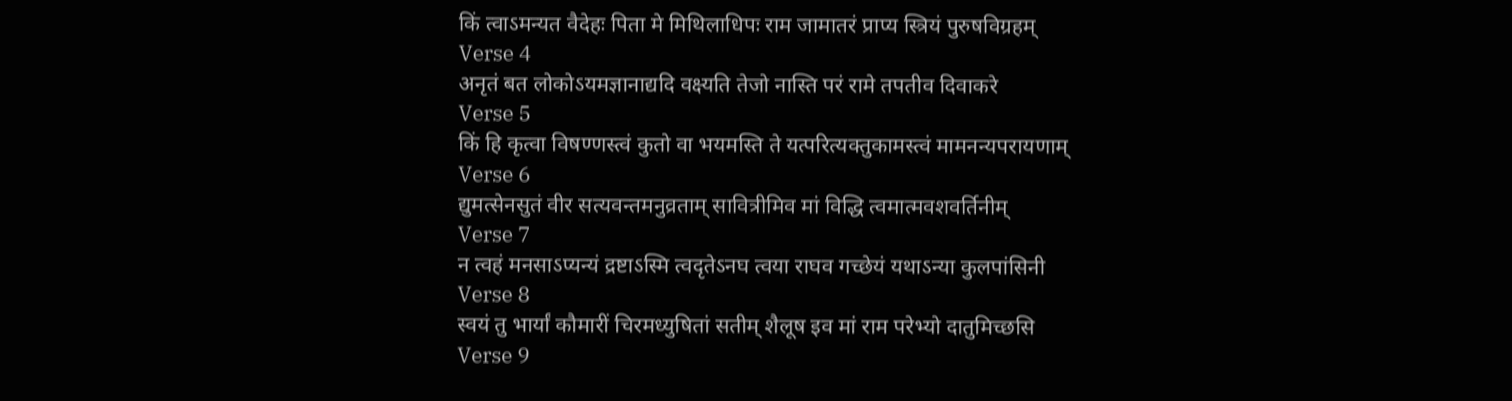किं त्वाऽमन्यत वैदेहः पिता मे मिथिलाधिपः राम जामातरं प्राप्य स्त्रियं पुरुषविग्रहम्
Verse 4
अनृतं बत लोकोऽयमज्ञानाद्यदि वक्ष्यति तेजो नास्ति परं रामे तपतीव दिवाकरे
Verse 5
किं हि कृत्वा विषण्णस्त्वं कुतो वा भयमस्ति ते यत्परित्यक्तुकामस्त्वं मामनन्यपरायणाम्
Verse 6
द्युमत्सेनसुतं वीर सत्यवन्तमनुव्रताम् सावित्रीमिव मां विद्धि त्वमात्मवशवर्तिनीम्
Verse 7
न त्वहं मनसाऽप्यन्यं द्रष्टाऽस्मि त्वदृतेऽनघ त्वया राघव गच्छेयं यथाऽन्या कुलपांसिनी
Verse 8
स्वयं तु भार्यां कौमारीं चिरमध्युषितां सतीम् शैलूष इव मां राम परेभ्यो दातुमिच्छसि
Verse 9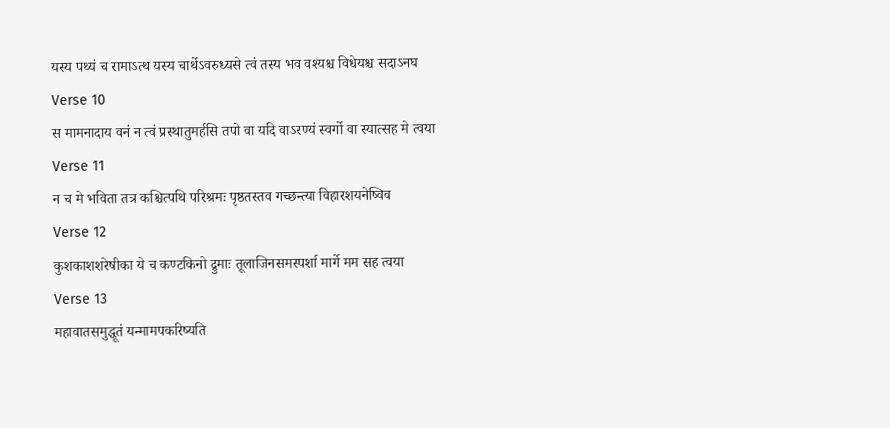यस्य पथ्यं च रामाऽत्थ यस्य चार्थेऽवरुध्यसे त्वं तस्य भव वश्यश्च विधेयश्च सदाऽनघ
Verse 10
स मामनादाय वनं न त्वं प्रस्थातुमर्हसि तपो वा यदि वाऽरण्यं स्वर्गो वा स्यात्सह मे त्वया
Verse 11
न च मे भविता तत्र कश्चित्पथि परिश्रमः पृष्ठतस्तव गच्छन्त्या विहारशयनेष्विव
Verse 12
कुशकाशशरेषीका ये च कण्टकिनो द्रुमाः तूलाजिनसमस्पर्शा मार्गे मम सह त्वया
Verse 13
महावातसमुद्धूतं यन्मामपकरिष्यति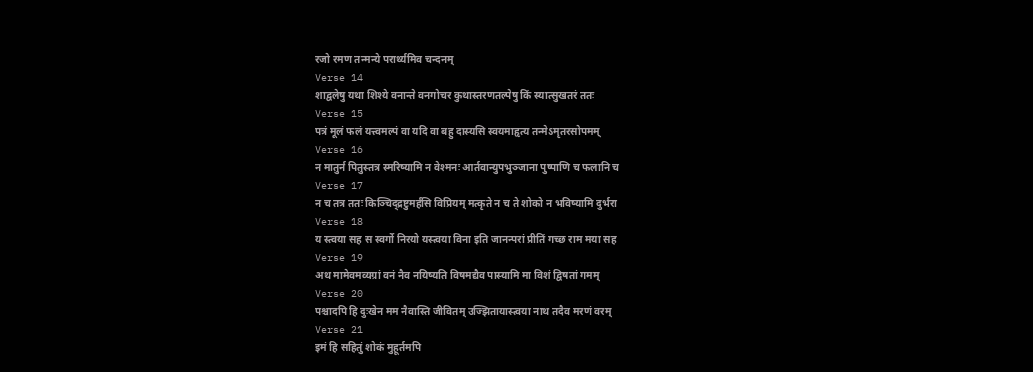रजो रमण तन्मन्ये परार्थ्यमिव चन्दनम्
Verse 14
शाद्वलेषु यथा शिश्ये वनान्ते वनगोचर कुथास्तरणतल्पेषु किं स्यात्सुखतरं ततः
Verse 15
पत्रं मूलं फलं यत्त्वमल्पं वा यदि वा बहु दास्यसि स्वयमाहृत्य तन्मेऽमृतरसोपमम्
Verse 16
न मातुर्न पितुस्तत्र स्मरिष्यामि न वेश्मनः आर्तवान्युपभुञ्जाना पुष्पाणि च फलानि च
Verse 17
न च तत्र ततः किञ्चिद्द्रष्टुमर्हसि विप्रियम् मत्कृते न च ते शोको न भविष्यामि दुर्भरा
Verse 18
य स्त्वया सह स स्वर्गो निरयो यस्त्वया विना इति जानन्परां प्रीतिं गच्छ राम मया सह
Verse 19
अथ मामेवमव्यग्रां वनं नैव नयिष्यति विषमद्यैव पास्यामि मा विशं द्विषतां गमम्
Verse 20
पश्चादपि हि दुःखेन मम नैवास्ति जीवितम् उज्झितायास्त्वया नाथ तदैव मरणं वरम्
Verse 21
इमं हि सहितुं शोकं मुहूर्तमपि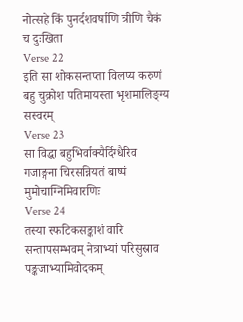नोत्सहे किं पुनर्दशवर्षाणि त्रीणि चैकं च दुःखिता
Verse 22
इति सा शोकसन्तप्ता विलप्य करुणं बहु चुक्रोश पतिमायस्ता भृशमालिङ्ग्य सस्वरम्
Verse 23
सा विद्धा बहुभिर्वाक्यैर्दिग्धैरिव गजाङ्गना चिरसन्नियतं बाष्पं मुमोचाग्निमिवारणिः
Verse 24
तस्या स्फटिकसङ्काशं वारि सन्तापसम्भवम् नेत्राभ्यां परिसुस्राव पङ्कजाभ्यामिवोदकम्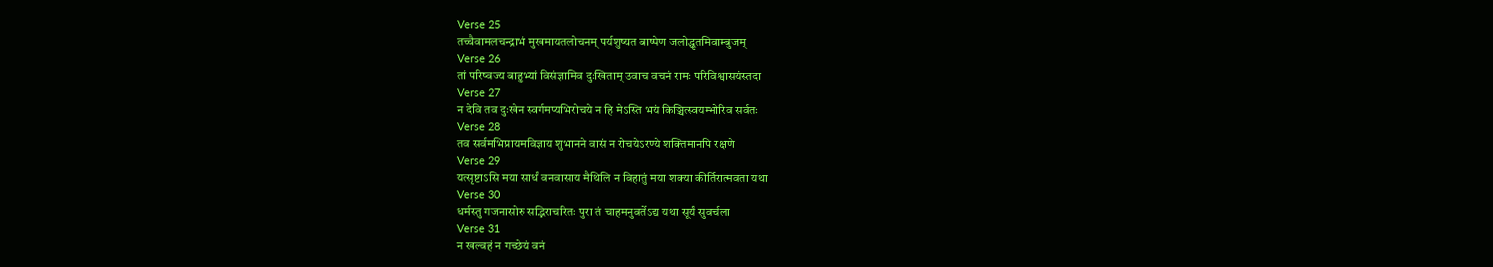Verse 25
तच्चैवामलचन्द्राभं मुखमायतलोचनम् पर्यशुष्यत बाष्पेण जलोद्धृतमिवाम्बुजम्
Verse 26
तां परिष्वज्य बाहुभ्यां विसंज्ञामिव दुःखिताम् उवाच वचनं रामः परिविश्वासयंस्तदा
Verse 27
न देवि तव दुःखेन स्वर्गमप्यभिरोचये न हि मेऽस्ति भयं किञ्चित्स्वयम्भोरिव सर्वतः
Verse 28
तव सर्वमभिप्रायमविज्ञाय शुभानने वासं न रोचयेऽरण्ये शक्तिमानपि रक्षणे
Verse 29
यत्सृष्टाऽसि मया सार्धं वनवासाय मैथिलि न विहातुं मया शक्या कीर्तिरात्मवता यथा
Verse 30
धर्मस्तु गजनासोरु सद्भिराचरितः पुरा तं चाहमनुवर्तेऽद्य यथा सूर्यं सुवर्चला
Verse 31
न खल्वहं न गच्छेयं वनं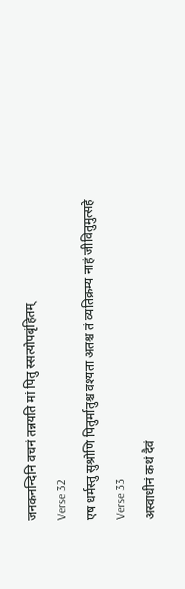जनकनन्दिनि वचनं तन्नयति मां पितु स्सत्योपबृंहितम्
Verse 32
एष धर्मस्तु सुश्रोणि पितुर्मातुश्च वश्यता अतश्च तं व्यतिक्रम्य नाहं जीवितुमुत्सहे
Verse 33
अस्वाधीनं कथं दैवं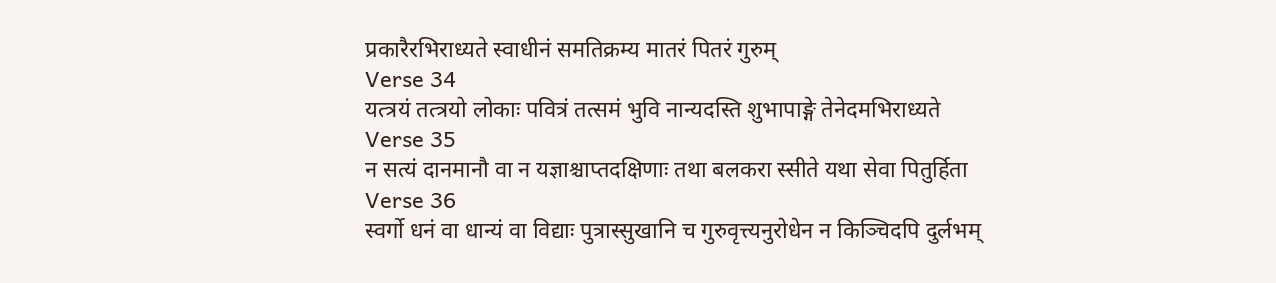प्रकारैरभिराध्यते स्वाधीनं समतिक्रम्य मातरं पितरं गुरुम्
Verse 34
यत्त्रयं तत्त्रयो लोकाः पवित्रं तत्समं भुवि नान्यदस्ति शुभापाङ्गे तेनेदमभिराध्यते
Verse 35
न सत्यं दानमानौ वा न यज्ञाश्चाप्तदक्षिणाः तथा बलकरा स्सीते यथा सेवा पितुर्हिता
Verse 36
स्वर्गो धनं वा धान्यं वा विद्याः पुत्रास्सुखानि च गुरुवृत्त्यनुरोधेन न किञ्चिदपि दुर्लभम्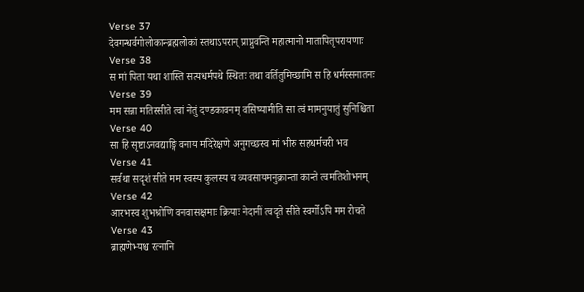Verse 37
देवगन्धर्वगोलोकान्ब्रह्मलोकां स्तथाऽपरान् प्राप्नुवन्ति महात्मानो मातापितृपरायणाः
Verse 38
स मां पिता यथा शास्ति सत्यधर्मपथे स्थितः तथा वर्तितुमिच्छामि स हि धर्मस्सनातनः
Verse 39
मम सन्ना मतिस्सीते त्वां नेतुं दण्डकावनम् वसिष्यामीति सा त्वं मामनुयातुं सुनिश्चिता
Verse 40
सा हि सृष्टाऽनवद्याङ्गि वनाय मदिरेक्षणे अनुगच्छस्व मां भीरु सहधर्मचरी भव
Verse 41
सर्वथा सदृशं सीते मम स्वस्य कुलस्य च व्यवसायमनुक्रान्ता कान्ते त्वमतिशोभनम्
Verse 42
आरभस्व शुभश्रोणि वनवासक्षमाः क्रियाः नेदानीं त्वदृते सीते स्वर्गोऽपि मम रोचते
Verse 43
ब्राह्मणेभ्यश्च रत्नानि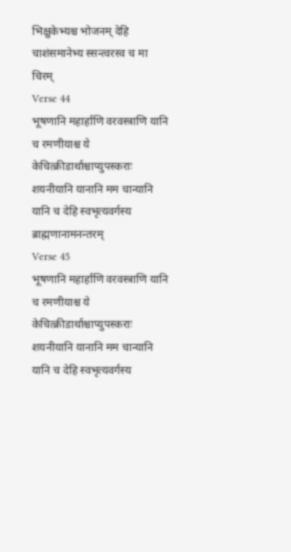भिक्षुकेभ्यश्च भोजनम् देहि चाशंसमानेभ्य स्सन्त्वरस्व च मा चिरम्
Verse 44
भूषणानि महार्हाणि वरवस्त्राणि यानि च रमणीयाश्च ये केचित्क्रीडार्थाश्चाप्युपस्कराः शयनीयानि यानानि मम चान्यानि यानि च देहि स्वभृत्यवर्गस्य ब्राह्मणानामनन्तरम्
Verse 45
भूषणानि महार्हाणि वरवस्त्राणि यानि च रमणीयाश्च ये केचित्क्रीडार्थाश्चाप्युपस्कराः शयनीयानि यानानि मम चान्यानि यानि च देहि स्वभृत्यवर्गस्य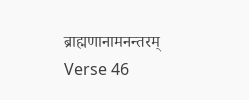ब्राह्मणानामनन्तरम्
Verse 46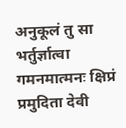अनुकूलं तु सा भर्तुर्ज्ञात्वा गमनमात्मनः क्षिप्रं प्रमुदिता देवी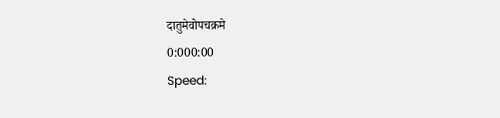दातुमेवोपचक्रमे
0:000:00
Speed: